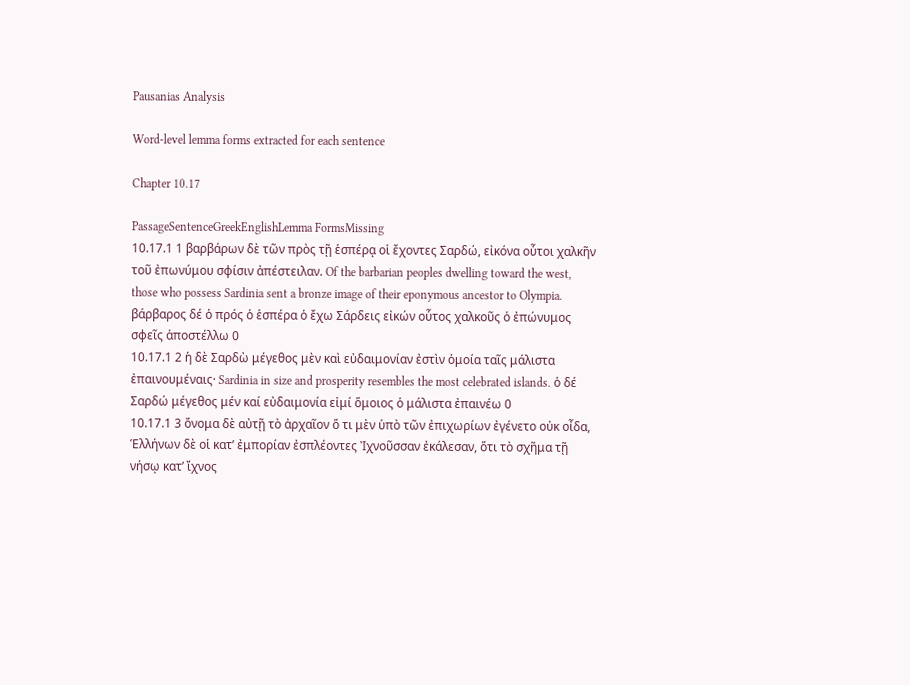Pausanias Analysis

Word-level lemma forms extracted for each sentence

Chapter 10.17

PassageSentenceGreekEnglishLemma FormsMissing
10.17.1 1 βαρβάρων δὲ τῶν πρὸς τῇ ἑσπέρᾳ οἱ ἔχοντες Σαρδώ, εἰκόνα οὗτοι χαλκῆν τοῦ ἐπωνύμου σφίσιν ἀπέστειλαν. Of the barbarian peoples dwelling toward the west, those who possess Sardinia sent a bronze image of their eponymous ancestor to Olympia. βάρβαρος δέ ὁ πρός ὁ ἑσπέρα ὁ ἔχω Σάρδεις εἰκών οὗτος χαλκοῦς ὁ ἐπώνυμος σφεῖς ἀποστέλλω 0
10.17.1 2 ἡ δὲ Σαρδὼ μέγεθος μὲν καὶ εὐδαιμονίαν ἐστὶν ὁμοία ταῖς μάλιστα ἐπαινουμέναις· Sardinia in size and prosperity resembles the most celebrated islands. ὁ δέ Σαρδώ μέγεθος μέν καί εὐδαιμονία εἰμί ὅμοιος ὁ μάλιστα ἐπαινέω 0
10.17.1 3 ὄνομα δὲ αὐτῇ τὸ ἀρχαῖον ὅ τι μὲν ὑπὸ τῶν ἐπιχωρίων ἐγένετο οὐκ οἶδα, Ἑλλήνων δὲ οἱ κατʼ ἐμπορίαν ἐσπλέοντες Ἰχνοῦσσαν ἐκάλεσαν, ὅτι τὸ σχῆμα τῇ νήσῳ κατʼ ἴχνος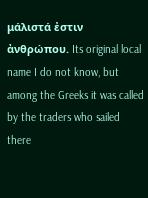μάλιστά ἐστιν ἀνθρώπου. Its original local name I do not know, but among the Greeks it was called by the traders who sailed there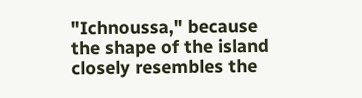"Ichnoussa," because the shape of the island closely resembles the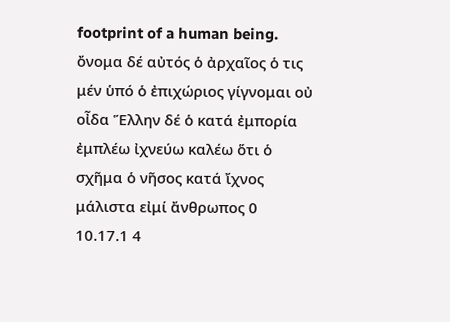footprint of a human being. ὄνομα δέ αὐτός ὁ ἀρχαῖος ὁ τις μέν ὑπό ὁ ἐπιχώριος γίγνομαι οὐ οἶδα Ἕλλην δέ ὁ κατά ἐμπορία ἐμπλέω ἰχνεύω καλέω ὅτι ὁ σχῆμα ὁ νῆσος κατά ἴχνος μάλιστα εἰμί ἄνθρωπος 0
10.17.1 4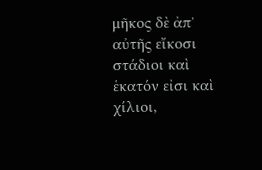μῆκος δὲ ἀπʼ αὐτῆς εἴκοσι στάδιοι καὶ ἑκατόν εἰσι καὶ χίλιοι,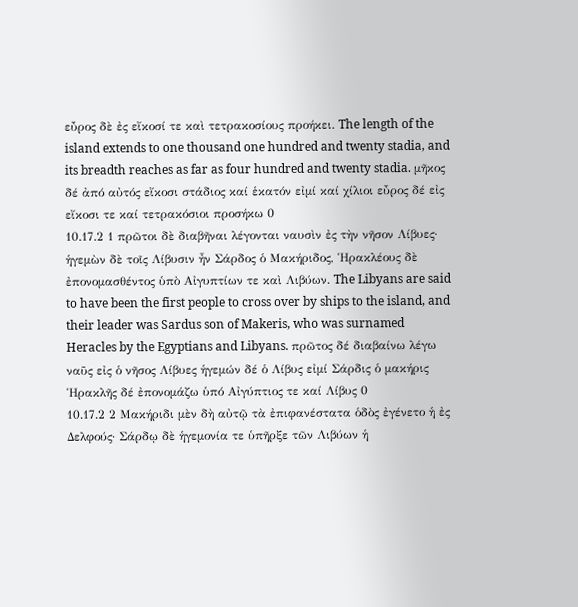εὖρος δὲ ἐς εἴκοσί τε καὶ τετρακοσίους προήκει. The length of the island extends to one thousand one hundred and twenty stadia, and its breadth reaches as far as four hundred and twenty stadia. μῆκος δέ ἀπό αὐτός εἴκοσι στάδιος καί ἑκατόν εἰμί καί χίλιοι εὖρος δέ εἰς εἴκοσι τε καί τετρακόσιοι προσήκω 0
10.17.2 1 πρῶτοι δὲ διαβῆναι λέγονται ναυσὶν ἐς τὴν νῆσον Λίβυες· ἡγεμὼν δὲ τοῖς Λίβυσιν ἦν Σάρδος ὁ Μακήριδος, Ἡρακλέους δὲ ἐπονομασθέντος ὑπὸ Αἰγυπτίων τε καὶ Λιβύων. The Libyans are said to have been the first people to cross over by ships to the island, and their leader was Sardus son of Makeris, who was surnamed Heracles by the Egyptians and Libyans. πρῶτος δέ διαβαίνω λέγω ναῦς εἰς ὁ νῆσος Λίβυες ἡγεμών δέ ὁ Λίβυς εἰμί Σάρδις ὁ μακήρις Ἡρακλῆς δέ ἐπονομάζω ὑπό Αἰγύπτιος τε καί Λίβυς 0
10.17.2 2 Μακήριδι μὲν δὴ αὐτῷ τὰ ἐπιφανέστατα ὁδὸς ἐγένετο ἡ ἐς Δελφούς· Σάρδῳ δὲ ἡγεμονία τε ὑπῆρξε τῶν Λιβύων ἡ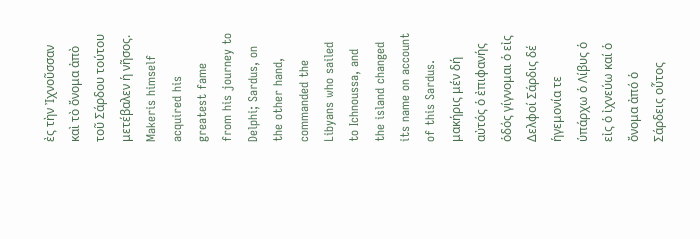ἐς τὴν Ἰχνοῦσσαν καὶ τὸ ὄνομα ἀπὸ τοῦ Σάρδου τούτου μετέβαλεν ἡ νῆσος. Makeris himself acquired his greatest fame from his journey to Delphi; Sardus, on the other hand, commanded the Libyans who sailed to Ichnoussa, and the island changed its name on account of this Sardus. μακήρις μέν δή αὐτός ὁ ἐπιφανής ὁδός γίγνομαι ὁ εἰς Δελφοί Σάρδις δέ ἡγεμονία τε ὑπάρχω ὁ Λίβυς ὁ εἰς ὁ ἰχνεύω καί ὁ ὄνομα ἀπό ὁ Σάρδεις οὗτος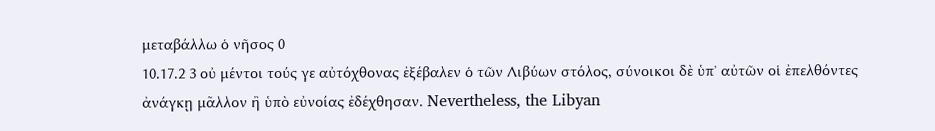μεταβάλλω ὁ νῆσος 0
10.17.2 3 οὐ μέντοι τούς γε αὐτόχθονας ἐξέβαλεν ὁ τῶν Λιβύων στόλος, σύνοικοι δὲ ὑπʼ αὐτῶν οἱ ἐπελθόντες ἀνάγκῃ μᾶλλον ἢ ὑπὸ εὐνοίας ἐδέχθησαν. Nevertheless, the Libyan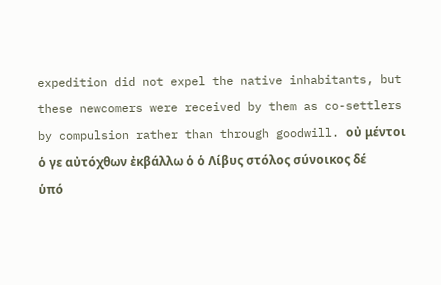expedition did not expel the native inhabitants, but these newcomers were received by them as co-settlers by compulsion rather than through goodwill. οὐ μέντοι ὁ γε αὐτόχθων ἐκβάλλω ὁ ὁ Λίβυς στόλος σύνοικος δέ ὑπό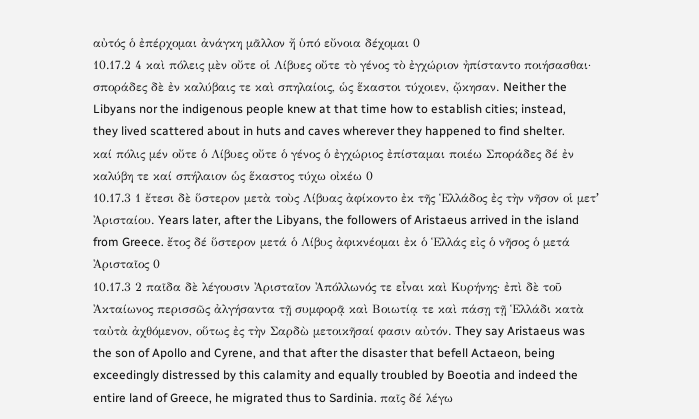αὐτός ὁ ἐπέρχομαι ἀνάγκη μᾶλλον ἤ ὑπό εὔνοια δέχομαι 0
10.17.2 4 καὶ πόλεις μὲν οὔτε οἱ Λίβυες οὔτε τὸ γένος τὸ ἐγχώριον ἠπίσταντο ποιήσασθαι· σποράδες δὲ ἐν καλύβαις τε καὶ σπηλαίοις, ὡς ἕκαστοι τύχοιεν, ᾤκησαν. Neither the Libyans nor the indigenous people knew at that time how to establish cities; instead, they lived scattered about in huts and caves wherever they happened to find shelter. καί πόλις μέν οὔτε ὁ Λίβυες οὔτε ὁ γένος ὁ ἐγχώριος ἐπίσταμαι ποιέω Σποράδες δέ ἐν καλύβη τε καί σπήλαιον ὡς ἕκαστος τύχω οἰκέω 0
10.17.3 1 ἔτεσι δὲ ὕστερον μετὰ τοὺς Λίβυας ἀφίκοντο ἐκ τῆς Ἑλλάδος ἐς τὴν νῆσον οἱ μετʼ Ἀρισταίου. Years later, after the Libyans, the followers of Aristaeus arrived in the island from Greece. ἔτος δέ ὕστερον μετά ὁ Λίβυς ἀφικνέομαι ἐκ ὁ Ἑλλάς εἰς ὁ νῆσος ὁ μετά Ἀρισταῖος 0
10.17.3 2 παῖδα δὲ λέγουσιν Ἀρισταῖον Ἀπόλλωνός τε εἶναι καὶ Κυρήνης· ἐπὶ δὲ τοῦ Ἀκταίωνος περισσῶς ἀλγήσαντα τῇ συμφορᾷ καὶ Βοιωτίᾳ τε καὶ πάσῃ τῇ Ἑλλάδι κατὰ ταὐτὰ ἀχθόμενον, οὕτως ἐς τὴν Σαρδὼ μετοικῆσαί φασιν αὐτόν. They say Aristaeus was the son of Apollo and Cyrene, and that after the disaster that befell Actaeon, being exceedingly distressed by this calamity and equally troubled by Boeotia and indeed the entire land of Greece, he migrated thus to Sardinia. παῖς δέ λέγω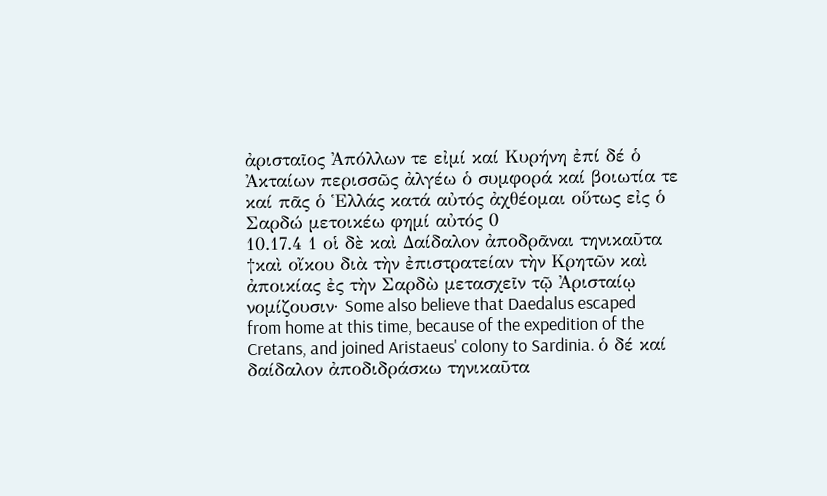ἀρισταῖος Ἀπόλλων τε εἰμί καί Κυρήνη ἐπί δέ ὁ Ἀκταίων περισσῶς ἀλγέω ὁ συμφορά καί βοιωτία τε καί πᾶς ὁ Ἑλλάς κατά αὐτός ἀχθέομαι οὕτως εἰς ὁ Σαρδώ μετοικέω φημί αὐτός 0
10.17.4 1 οἱ δὲ καὶ Δαίδαλον ἀποδρᾶναι τηνικαῦτα †καὶ οἴκου διὰ τὴν ἐπιστρατείαν τὴν Κρητῶν καὶ ἀποικίας ἐς τὴν Σαρδὼ μετασχεῖν τῷ Ἀρισταίῳ νομίζουσιν· Some also believe that Daedalus escaped from home at this time, because of the expedition of the Cretans, and joined Aristaeus' colony to Sardinia. ὁ δέ καί δαίδαλον ἀποδιδράσκω τηνικαῦτα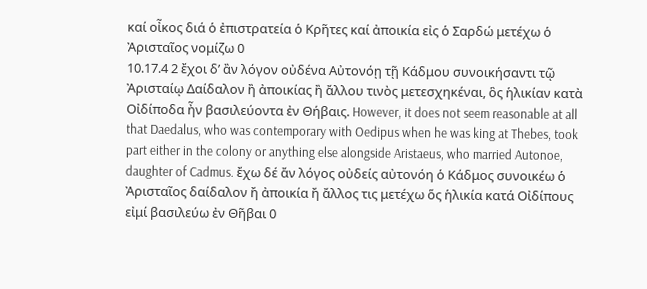καί οἶκος διά ὁ ἐπιστρατεία ὁ Κρῆτες καί ἀποικία εἰς ὁ Σαρδώ μετέχω ὁ Ἀρισταῖος νομίζω 0
10.17.4 2 ἔχοι δʼ ἂν λόγον οὐδένα Αὐτονόῃ τῇ Κάδμου συνοικήσαντι τῷ Ἀρισταίῳ Δαίδαλον ἢ ἀποικίας ἢ ἄλλου τινὸς μετεσχηκέναι, ὃς ἡλικίαν κατὰ Οἰδίποδα ἦν βασιλεύοντα ἐν Θήβαις. However, it does not seem reasonable at all that Daedalus, who was contemporary with Oedipus when he was king at Thebes, took part either in the colony or anything else alongside Aristaeus, who married Autonoe, daughter of Cadmus. ἔχω δέ ἄν λόγος οὐδείς αὐτονόη ὁ Κάδμος συνοικέω ὁ Ἀρισταῖος δαίδαλον ἤ ἀποικία ἤ ἄλλος τις μετέχω ὅς ἡλικία κατά Οἰδίπους εἰμί βασιλεύω ἐν Θῆβαι 0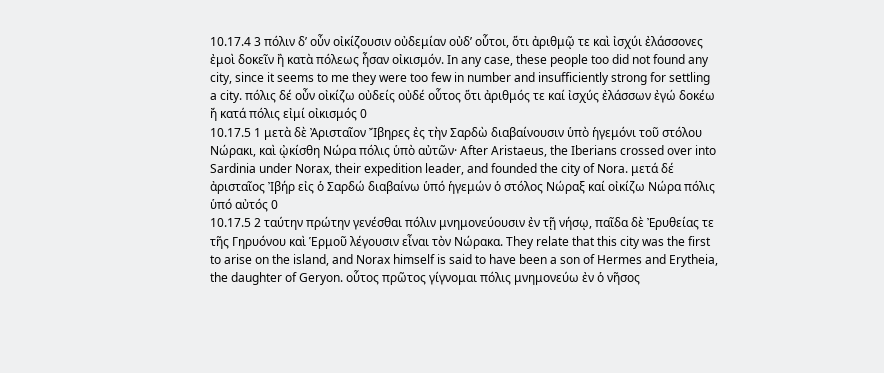10.17.4 3 πόλιν δʼ οὖν οἰκίζουσιν οὐδεμίαν οὐδʼ οὗτοι, ὅτι ἀριθμῷ τε καὶ ἰσχύι ἐλάσσονες ἐμοὶ δοκεῖν ἢ κατὰ πόλεως ἦσαν οἰκισμόν. In any case, these people too did not found any city, since it seems to me they were too few in number and insufficiently strong for settling a city. πόλις δέ οὖν οἰκίζω οὐδείς οὐδέ οὗτος ὅτι ἀριθμός τε καί ἰσχύς ἐλάσσων ἐγώ δοκέω ἤ κατά πόλις εἰμί οἰκισμός 0
10.17.5 1 μετὰ δὲ Ἀρισταῖον Ἴβηρες ἐς τὴν Σαρδὼ διαβαίνουσιν ὑπὸ ἡγεμόνι τοῦ στόλου Νώρακι, καὶ ᾠκίσθη Νώρα πόλις ὑπὸ αὐτῶν· After Aristaeus, the Iberians crossed over into Sardinia under Norax, their expedition leader, and founded the city of Nora. μετά δέ ἀρισταῖος Ἰβήρ εἰς ὁ Σαρδώ διαβαίνω ὑπό ἡγεμών ὁ στόλος Νώραξ καί οἰκίζω Νώρα πόλις ὑπό αὐτός 0
10.17.5 2 ταύτην πρώτην γενέσθαι πόλιν μνημονεύουσιν ἐν τῇ νήσῳ, παῖδα δὲ Ἐρυθείας τε τῆς Γηρυόνου καὶ Ἑρμοῦ λέγουσιν εἶναι τὸν Νώρακα. They relate that this city was the first to arise on the island, and Norax himself is said to have been a son of Hermes and Erytheia, the daughter of Geryon. οὗτος πρῶτος γίγνομαι πόλις μνημονεύω ἐν ὁ νῆσος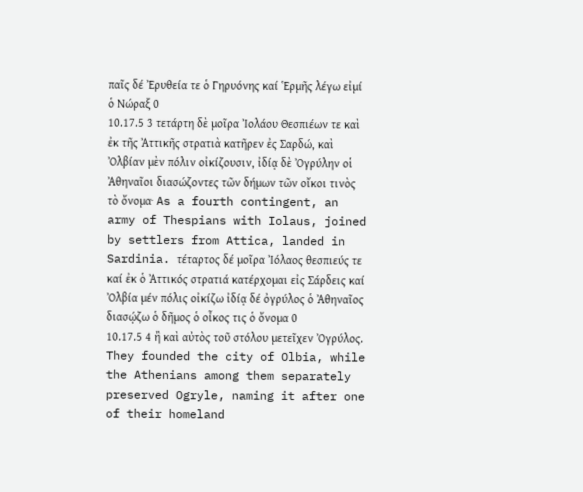παῖς δέ Ἐρυθεία τε ὁ Γηρυόνης καί Ἑρμῆς λέγω εἰμί ὁ Νώραξ 0
10.17.5 3 τετάρτη δὲ μοῖρα Ἰολάου Θεσπιέων τε καὶ ἐκ τῆς Ἀττικῆς στρατιὰ κατῆρεν ἐς Σαρδώ, καὶ Ὀλβίαν μὲν πόλιν οἰκίζουσιν, ἰδίᾳ δὲ Ὀγρύλην οἱ Ἀθηναῖοι διασώζοντες τῶν δήμων τῶν οἴκοι τινὸς τὸ ὄνομα· As a fourth contingent, an army of Thespians with Iolaus, joined by settlers from Attica, landed in Sardinia. τέταρτος δέ μοῖρα Ἰόλαος θεσπιεύς τε καί ἐκ ὁ Ἀττικός στρατιά κατέρχομαι εἰς Σάρδεις καί Ὀλβία μέν πόλις οἰκίζω ἰδίᾳ δέ ὀγρύλος ὁ Ἀθηναῖος διασῴζω ὁ δῆμος ὁ οἶκος τις ὁ ὄνομα 0
10.17.5 4 ἢ καὶ αὐτὸς τοῦ στόλου μετεῖχεν Ὀγρύλος. They founded the city of Olbia, while the Athenians among them separately preserved Ogryle, naming it after one of their homeland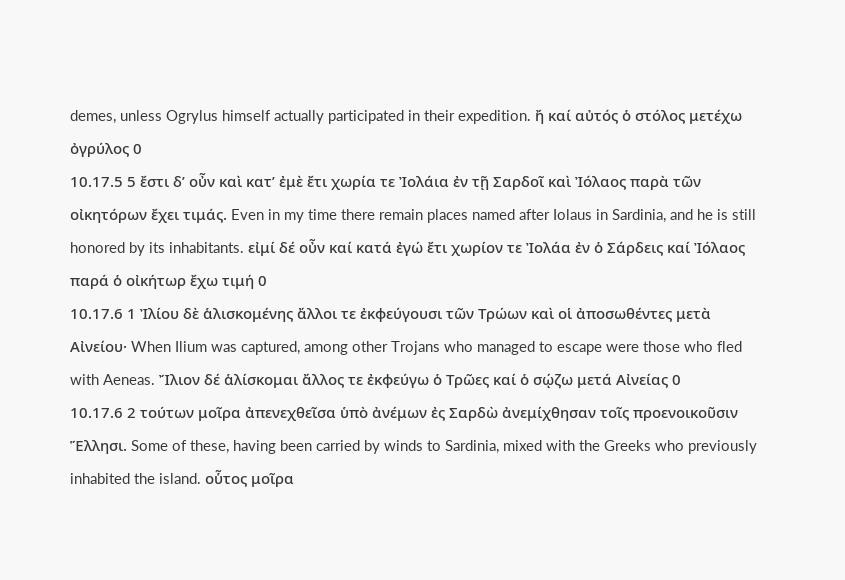demes, unless Ogrylus himself actually participated in their expedition. ἤ καί αὐτός ὁ στόλος μετέχω ὀγρύλος 0
10.17.5 5 ἔστι δʼ οὖν καὶ κατʼ ἐμὲ ἔτι χωρία τε Ἰολάια ἐν τῇ Σαρδοῖ καὶ Ἰόλαος παρὰ τῶν οἰκητόρων ἔχει τιμάς. Even in my time there remain places named after Iolaus in Sardinia, and he is still honored by its inhabitants. εἰμί δέ οὖν καί κατά ἐγώ ἔτι χωρίον τε Ἰολάα ἐν ὁ Σάρδεις καί Ἰόλαος παρά ὁ οἰκήτωρ ἔχω τιμή 0
10.17.6 1 Ἰλίου δὲ ἁλισκομένης ἄλλοι τε ἐκφεύγουσι τῶν Τρώων καὶ οἱ ἀποσωθέντες μετὰ Αἰνείου· When Ilium was captured, among other Trojans who managed to escape were those who fled with Aeneas. Ἴλιον δέ ἁλίσκομαι ἄλλος τε ἐκφεύγω ὁ Τρῶες καί ὁ σῴζω μετά Αἰνείας 0
10.17.6 2 τούτων μοῖρα ἀπενεχθεῖσα ὑπὸ ἀνέμων ἐς Σαρδὼ ἀνεμίχθησαν τοῖς προενοικοῦσιν Ἕλλησι. Some of these, having been carried by winds to Sardinia, mixed with the Greeks who previously inhabited the island. οὗτος μοῖρα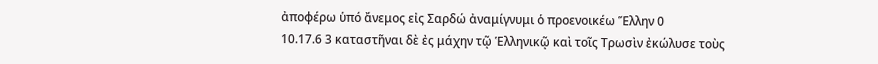ἀποφέρω ὑπό ἄνεμος εἰς Σαρδώ ἀναμίγνυμι ὁ προενοικέω Ἕλλην 0
10.17.6 3 καταστῆναι δὲ ἐς μάχην τῷ Ἑλληνικῷ καὶ τοῖς Τρωσὶν ἐκώλυσε τοὺς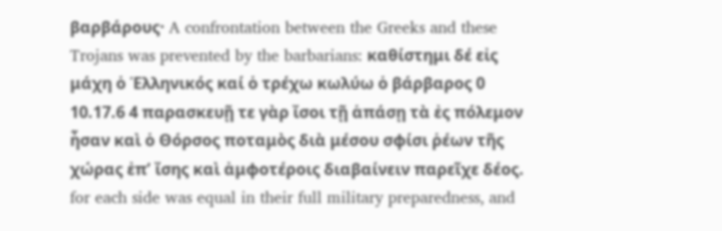βαρβάρους· A confrontation between the Greeks and these Trojans was prevented by the barbarians: καθίστημι δέ εἰς μάχη ὁ Ἑλληνικός καί ὁ τρέχω κωλύω ὁ βάρβαρος 0
10.17.6 4 παρασκευῇ τε γὰρ ἴσοι τῇ ἁπάσῃ τὰ ἐς πόλεμον ἦσαν καὶ ὁ Θόρσος ποταμὸς διὰ μέσου σφίσι ῥέων τῆς χώρας ἐπʼ ἴσης καὶ ἀμφοτέροις διαβαίνειν παρεῖχε δέος. for each side was equal in their full military preparedness, and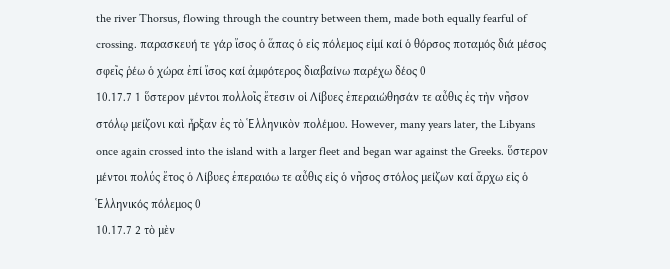the river Thorsus, flowing through the country between them, made both equally fearful of crossing. παρασκευή τε γάρ ἴσος ὁ ἅπας ὁ εἰς πόλεμος εἰμί καί ὁ θόρσος ποταμός διά μέσος σφεῖς ῥέω ὁ χώρα ἐπί ἴσος καί ἀμφότερος διαβαίνω παρέχω δέος 0
10.17.7 1 ὕστερον μέντοι πολλοῖς ἔτεσιν οἱ Λίβυες ἐπεραιώθησάν τε αὖθις ἐς τὴν νῆσον στόλῳ μείζονι καὶ ἦρξαν ἐς τὸ Ἑλληνικὸν πολέμου. However, many years later, the Libyans once again crossed into the island with a larger fleet and began war against the Greeks. ὕστερον μέντοι πολύς ἔτος ὁ Λίβυες ἐπεραιόω τε αὖθις εἰς ὁ νῆσος στόλος μείζων καί ἄρχω εἰς ὁ Ἑλληνικός πόλεμος 0
10.17.7 2 τὸ μὲν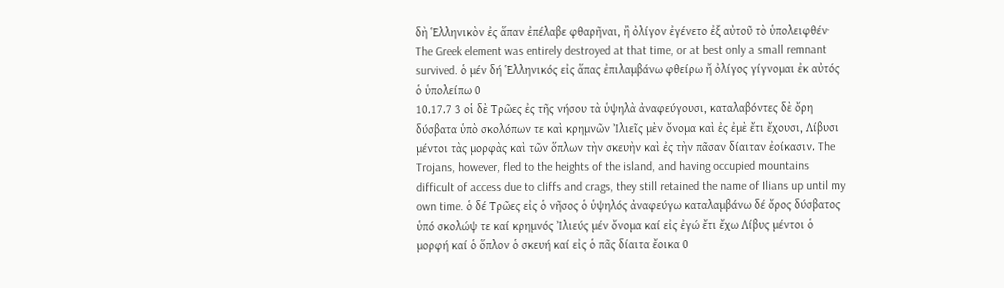δὴ Ἑλληνικὸν ἐς ἅπαν ἐπέλαβε φθαρῆναι, ἢ ὀλίγον ἐγένετο ἐξ αὐτοῦ τὸ ὑπολειφθέν· The Greek element was entirely destroyed at that time, or at best only a small remnant survived. ὁ μέν δή Ἑλληνικός εἰς ἅπας ἐπιλαμβάνω φθείρω ἤ ὀλίγος γίγνομαι ἐκ αὐτός ὁ ὑπολείπω 0
10.17.7 3 οἱ δὲ Τρῶες ἐς τῆς νήσου τὰ ὑψηλὰ ἀναφεύγουσι, καταλαβόντες δὲ ὄρη δύσβατα ὑπὸ σκολόπων τε καὶ κρημνῶν Ἰλιεῖς μὲν ὄνομα καὶ ἐς ἐμὲ ἔτι ἔχουσι, Λίβυσι μέντοι τὰς μορφὰς καὶ τῶν ὅπλων τὴν σκευὴν καὶ ἐς τὴν πᾶσαν δίαιταν ἐοίκασιν. The Trojans, however, fled to the heights of the island, and having occupied mountains difficult of access due to cliffs and crags, they still retained the name of Ilians up until my own time. ὁ δέ Τρῶες εἰς ὁ νῆσος ὁ ὑψηλός ἀναφεύγω καταλαμβάνω δέ ὄρος δύσβατος ὑπό σκολώψ τε καί κρημνός Ἰλιεύς μέν ὄνομα καί εἰς ἐγώ ἔτι ἔχω Λίβυς μέντοι ὁ μορφή καί ὁ ὅπλον ὁ σκευή καί εἰς ὁ πᾶς δίαιτα ἔοικα 0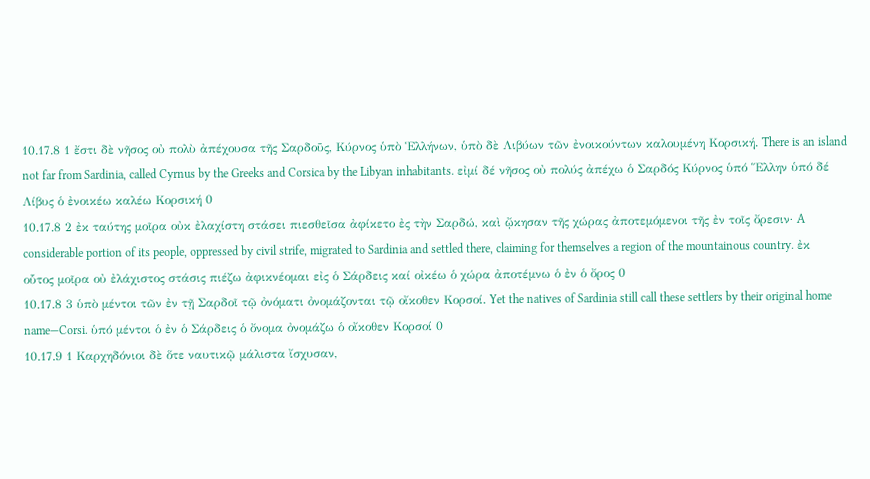10.17.8 1 ἔστι δὲ νῆσος οὐ πολὺ ἀπέχουσα τῆς Σαρδοῦς, Κύρνος ὑπὸ Ἑλλήνων, ὑπὸ δὲ Λιβύων τῶν ἐνοικούντων καλουμένη Κορσική. There is an island not far from Sardinia, called Cyrnus by the Greeks and Corsica by the Libyan inhabitants. εἰμί δέ νῆσος οὐ πολύς ἀπέχω ὁ Σαρδός Κύρνος ὑπό Ἕλλην ὑπό δέ Λίβυς ὁ ἐνοικέω καλέω Κορσική 0
10.17.8 2 ἐκ ταύτης μοῖρα οὐκ ἐλαχίστη στάσει πιεσθεῖσα ἀφίκετο ἐς τὴν Σαρδώ, καὶ ᾤκησαν τῆς χώρας ἀποτεμόμενοι τῆς ἐν τοῖς ὄρεσιν· A considerable portion of its people, oppressed by civil strife, migrated to Sardinia and settled there, claiming for themselves a region of the mountainous country. ἐκ οὗτος μοῖρα οὐ ἐλάχιστος στάσις πιέζω ἀφικνέομαι εἰς ὁ Σάρδεις καί οἰκέω ὁ χώρα ἀποτέμνω ὁ ἐν ὁ ὄρος 0
10.17.8 3 ὑπὸ μέντοι τῶν ἐν τῇ Σαρδοῖ τῷ ὀνόματι ὀνομάζονται τῷ οἴκοθεν Κορσοί. Yet the natives of Sardinia still call these settlers by their original home name—Corsi. ὑπό μέντοι ὁ ἐν ὁ Σάρδεις ὁ ὄνομα ὀνομάζω ὁ οἴκοθεν Κορσοί 0
10.17.9 1 Καρχηδόνιοι δὲ ὅτε ναυτικῷ μάλιστα ἴσχυσαν,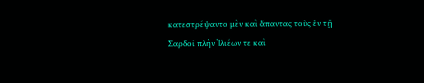κατεστρέψαντο μὲν καὶ ἅπαντας τοὺς ἐν τῇ Σαρδοῖ πλὴν Ἰλιέων τε καὶ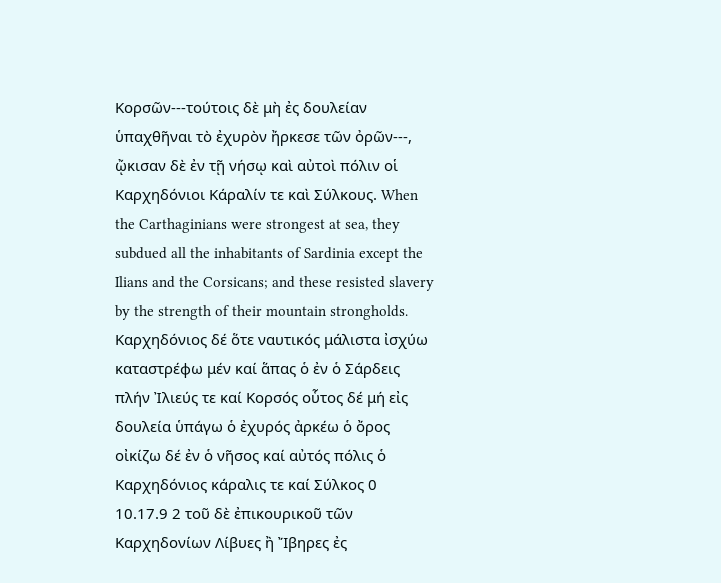Κορσῶν---τούτοις δὲ μὴ ἐς δουλείαν ὑπαχθῆναι τὸ ἐχυρὸν ἤρκεσε τῶν ὀρῶν---, ᾤκισαν δὲ ἐν τῇ νήσῳ καὶ αὐτοὶ πόλιν οἱ Καρχηδόνιοι Κάραλίν τε καὶ Σύλκους. When the Carthaginians were strongest at sea, they subdued all the inhabitants of Sardinia except the Ilians and the Corsicans; and these resisted slavery by the strength of their mountain strongholds. Καρχηδόνιος δέ ὅτε ναυτικός μάλιστα ἰσχύω καταστρέφω μέν καί ἅπας ὁ ἐν ὁ Σάρδεις πλήν Ἰλιεύς τε καί Κορσός οὗτος δέ μή εἰς δουλεία ὑπάγω ὁ ἐχυρός ἀρκέω ὁ ὄρος οἰκίζω δέ ἐν ὁ νῆσος καί αὐτός πόλις ὁ Καρχηδόνιος κάραλις τε καί Σύλκος 0
10.17.9 2 τοῦ δὲ ἐπικουρικοῦ τῶν Καρχηδονίων Λίβυες ἢ Ἴβηρες ἐς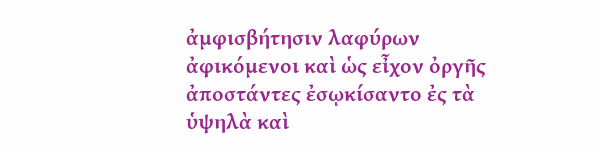ἀμφισβήτησιν λαφύρων ἀφικόμενοι καὶ ὡς εἶχον ὀργῆς ἀποστάντες ἐσῳκίσαντο ἐς τὰ ὑψηλὰ καὶ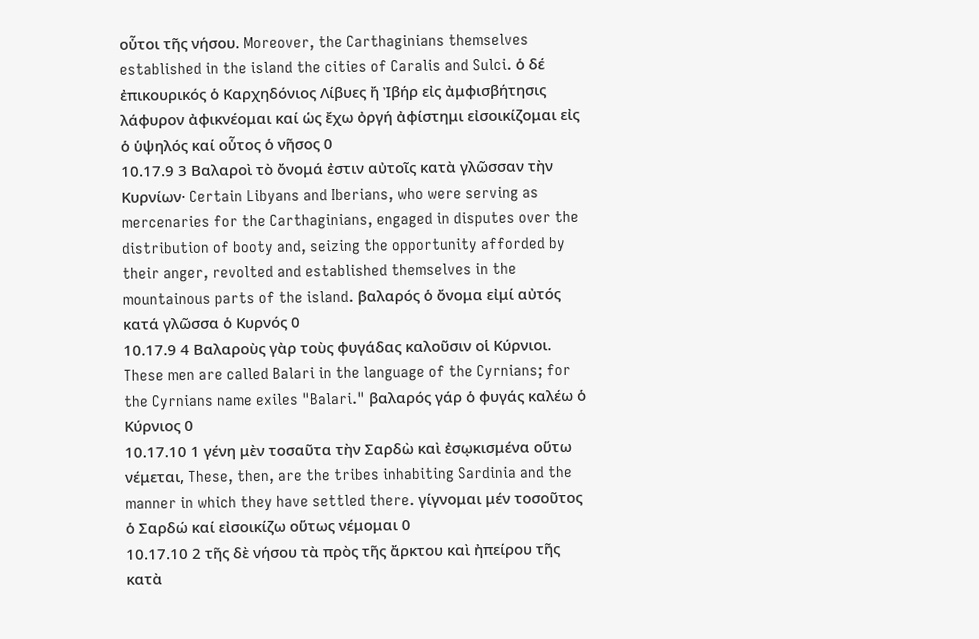οὗτοι τῆς νήσου. Moreover, the Carthaginians themselves established in the island the cities of Caralis and Sulci. ὁ δέ ἐπικουρικός ὁ Καρχηδόνιος Λίβυες ἤ Ἰβήρ εἰς ἀμφισβήτησις λάφυρον ἀφικνέομαι καί ὡς ἔχω ὀργή ἀφίστημι εἰσοικίζομαι εἰς ὁ ὑψηλός καί οὗτος ὁ νῆσος 0
10.17.9 3 Βαλαροὶ τὸ ὄνομά ἐστιν αὐτοῖς κατὰ γλῶσσαν τὴν Κυρνίων· Certain Libyans and Iberians, who were serving as mercenaries for the Carthaginians, engaged in disputes over the distribution of booty and, seizing the opportunity afforded by their anger, revolted and established themselves in the mountainous parts of the island. βαλαρός ὁ ὄνομα εἰμί αὐτός κατά γλῶσσα ὁ Κυρνός 0
10.17.9 4 Βαλαροὺς γὰρ τοὺς φυγάδας καλοῦσιν οἱ Κύρνιοι. These men are called Balari in the language of the Cyrnians; for the Cyrnians name exiles "Balari." βαλαρός γάρ ὁ φυγάς καλέω ὁ Κύρνιος 0
10.17.10 1 γένη μὲν τοσαῦτα τὴν Σαρδὼ καὶ ἐσῳκισμένα οὕτω νέμεται, These, then, are the tribes inhabiting Sardinia and the manner in which they have settled there. γίγνομαι μέν τοσοῦτος ὁ Σαρδώ καί εἰσοικίζω οὕτως νέμομαι 0
10.17.10 2 τῆς δὲ νήσου τὰ πρὸς τῆς ἄρκτου καὶ ἠπείρου τῆς κατὰ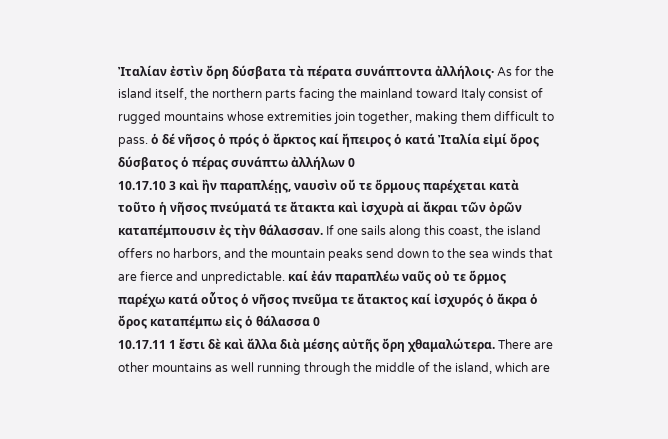Ἰταλίαν ἐστὶν ὄρη δύσβατα τὰ πέρατα συνάπτοντα ἀλλήλοις· As for the island itself, the northern parts facing the mainland toward Italy consist of rugged mountains whose extremities join together, making them difficult to pass. ὁ δέ νῆσος ὁ πρός ὁ ἄρκτος καί ἤπειρος ὁ κατά Ἰταλία εἰμί ὄρος δύσβατος ὁ πέρας συνάπτω ἀλλήλων 0
10.17.10 3 καὶ ἢν παραπλέῃς, ναυσὶν οὔ τε ὅρμους παρέχεται κατὰ τοῦτο ἡ νῆσος πνεύματά τε ἄτακτα καὶ ἰσχυρὰ αἱ ἄκραι τῶν ὀρῶν καταπέμπουσιν ἐς τὴν θάλασσαν. If one sails along this coast, the island offers no harbors, and the mountain peaks send down to the sea winds that are fierce and unpredictable. καί ἐάν παραπλέω ναῦς οὐ τε ὅρμος παρέχω κατά οὗτος ὁ νῆσος πνεῦμα τε ἄτακτος καί ἰσχυρός ὁ ἄκρα ὁ ὄρος καταπέμπω εἰς ὁ θάλασσα 0
10.17.11 1 ἔστι δὲ καὶ ἄλλα διὰ μέσης αὐτῆς ὄρη χθαμαλώτερα. There are other mountains as well running through the middle of the island, which are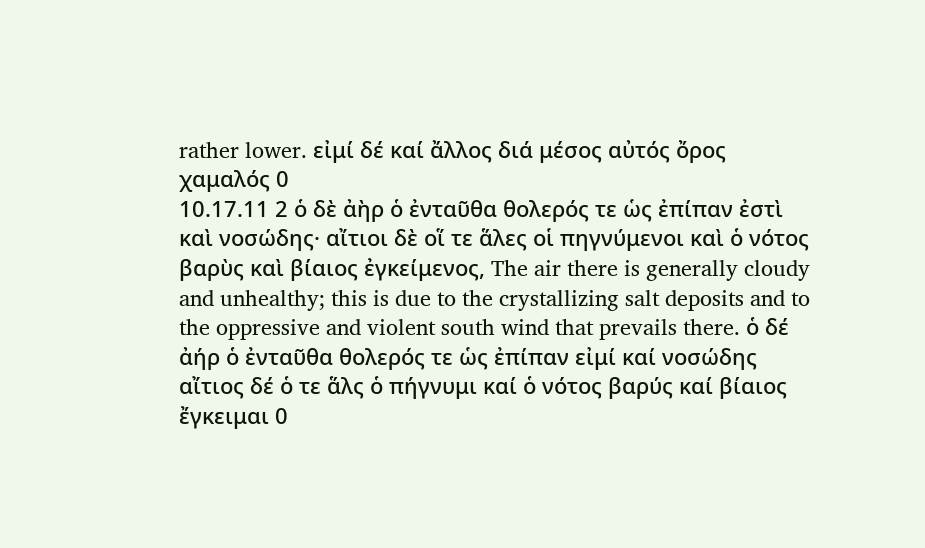rather lower. εἰμί δέ καί ἄλλος διά μέσος αὐτός ὄρος χαμαλός 0
10.17.11 2 ὁ δὲ ἀὴρ ὁ ἐνταῦθα θολερός τε ὡς ἐπίπαν ἐστὶ καὶ νοσώδης· αἴτιοι δὲ οἵ τε ἅλες οἱ πηγνύμενοι καὶ ὁ νότος βαρὺς καὶ βίαιος ἐγκείμενος, The air there is generally cloudy and unhealthy; this is due to the crystallizing salt deposits and to the oppressive and violent south wind that prevails there. ὁ δέ ἀήρ ὁ ἐνταῦθα θολερός τε ὡς ἐπίπαν εἰμί καί νοσώδης αἴτιος δέ ὁ τε ἅλς ὁ πήγνυμι καί ὁ νότος βαρύς καί βίαιος ἔγκειμαι 0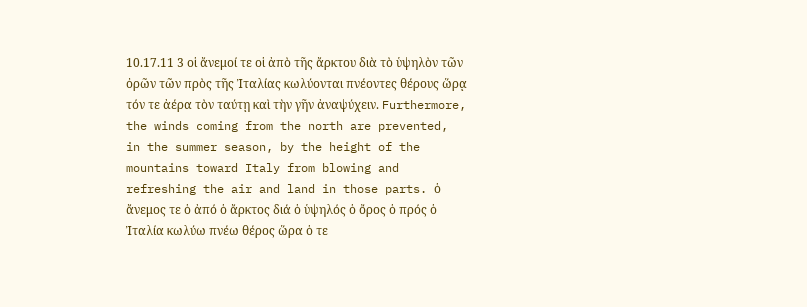10.17.11 3 οἱ ἄνεμοί τε οἱ ἀπὸ τῆς ἄρκτου διὰ τὸ ὑψηλὸν τῶν ὀρῶν τῶν πρὸς τῆς Ἰταλίας κωλύονται πνέοντες θέρους ὥρᾳ τόν τε ἀέρα τὸν ταύτῃ καὶ τὴν γῆν ἀναψύχειν. Furthermore, the winds coming from the north are prevented, in the summer season, by the height of the mountains toward Italy from blowing and refreshing the air and land in those parts. ὁ ἄνεμος τε ὁ ἀπό ὁ ἄρκτος διά ὁ ὑψηλός ὁ ὄρος ὁ πρός ὁ Ἰταλία κωλύω πνέω θέρος ὥρα ὁ τε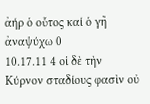ἀήρ ὁ οὗτος καί ὁ γῆ ἀναψύχω 0
10.17.11 4 οἱ δὲ τὴν Κύρνον σταδίους φασὶν οὐ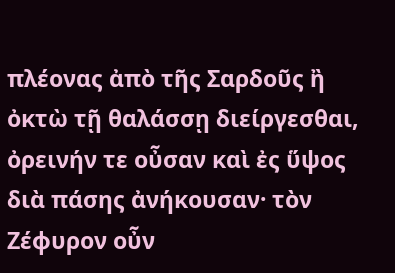πλέονας ἀπὸ τῆς Σαρδοῦς ἢ ὀκτὼ τῇ θαλάσσῃ διείργεσθαι, ὀρεινήν τε οὖσαν καὶ ἐς ὕψος διὰ πάσης ἀνήκουσαν· τὸν Ζέφυρον οὖν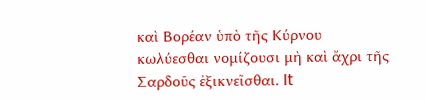καὶ Βορέαν ὑπὸ τῆς Κύρνου κωλύεσθαι νομίζουσι μὴ καὶ ἄχρι τῆς Σαρδοῦς ἐξικνεῖσθαι. It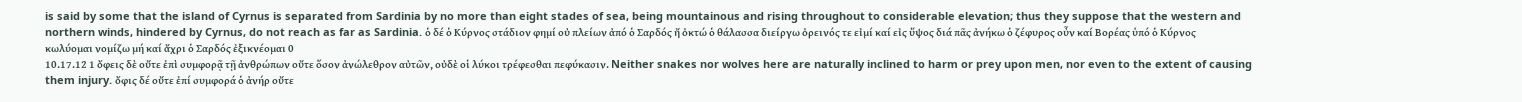is said by some that the island of Cyrnus is separated from Sardinia by no more than eight stades of sea, being mountainous and rising throughout to considerable elevation; thus they suppose that the western and northern winds, hindered by Cyrnus, do not reach as far as Sardinia. ὁ δέ ὁ Κύρνος στάδιον φημί οὐ πλείων ἀπό ὁ Σαρδός ἤ ὀκτώ ὁ θάλασσα διείργω ὀρεινός τε εἰμί καί εἰς ὕψος διά πᾶς ἀνήκω ὁ ζέφυρος οὖν καί Βορέας ὑπό ὁ Κύρνος κωλύομαι νομίζω μή καί ἄχρι ὁ Σαρδός ἐξικνέομαι 0
10.17.12 1 ὄφεις δὲ οὔτε ἐπὶ συμφορᾷ τῇ ἀνθρώπων οὔτε ὅσον ἀνώλεθρον αὐτῶν, οὐδὲ οἱ λύκοι τρέφεσθαι πεφύκασιν. Neither snakes nor wolves here are naturally inclined to harm or prey upon men, nor even to the extent of causing them injury. ὄφις δέ οὔτε ἐπί συμφορά ὁ ἀνήρ οὔτε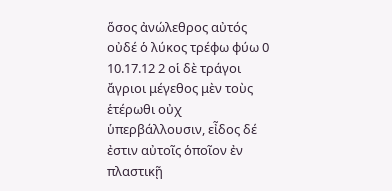ὅσος ἀνώλεθρος αὐτός οὐδέ ὁ λύκος τρέφω φύω 0
10.17.12 2 οἱ δὲ τράγοι ἄγριοι μέγεθος μὲν τοὺς ἑτέρωθι οὐχ ὑπερβάλλουσιν, εἶδος δέ ἐστιν αὐτοῖς ὁποῖον ἐν πλαστικῇ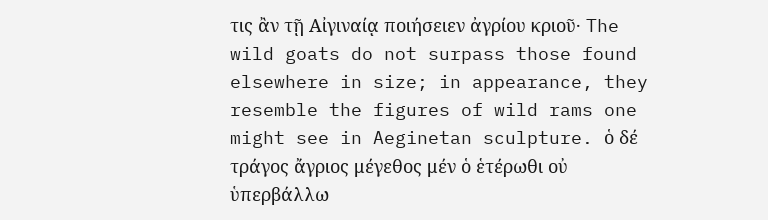τις ἂν τῇ Αἰγιναίᾳ ποιήσειεν ἀγρίου κριοῦ· The wild goats do not surpass those found elsewhere in size; in appearance, they resemble the figures of wild rams one might see in Aeginetan sculpture. ὁ δέ τράγος ἄγριος μέγεθος μέν ὁ ἑτέρωθι οὐ ὑπερβάλλω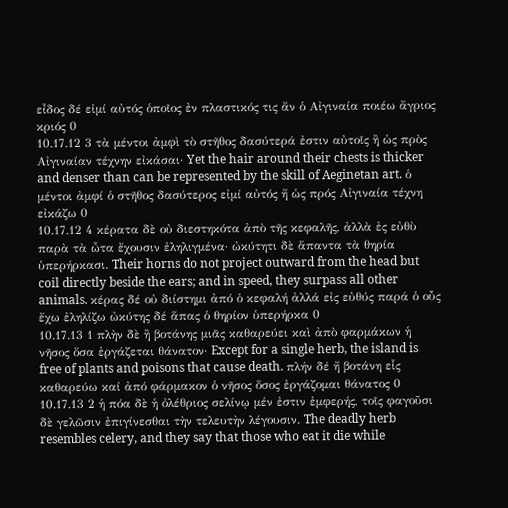εἶδος δέ εἰμί αὐτός ὁποῖος ἐν πλαστικός τις ἄν ὁ Αἰγιναία ποιέω ἄγριος κριός 0
10.17.12 3 τὰ μέντοι ἀμφὶ τὸ στῆθος δασύτερά ἐστιν αὐτοῖς ἢ ὡς πρὸς Αἰγιναίαν τέχνην εἰκάσαι· Yet the hair around their chests is thicker and denser than can be represented by the skill of Aeginetan art. ὁ μέντοι ἀμφί ὁ στῆθος δασύτερος εἰμί αὐτός ἤ ὡς πρός Αἰγιναία τέχνη εἰκάζω 0
10.17.12 4 κέρατα δὲ οὐ διεστηκότα ἀπὸ τῆς κεφαλῆς, ἀλλὰ ἐς εὐθὺ παρὰ τὰ ὦτα ἔχουσιν ἐληλιγμένα· ὠκύτητι δὲ ἅπαντα τὰ θηρία ὑπερήρκασι. Their horns do not project outward from the head but coil directly beside the ears; and in speed, they surpass all other animals. κέρας δέ οὐ διίστημι ἀπό ὁ κεφαλή ἀλλά εἰς εὐθύς παρά ὁ οὖς ἔχω ἐληλίζω ὠκύτης δέ ἅπας ὁ θηρίον ὑπερήρκα 0
10.17.13 1 πλὴν δὲ ἢ βοτάνης μιᾶς καθαρεύει καὶ ἀπὸ φαρμάκων ἡ νῆσος ὅσα ἐργάζεται θάνατον· Except for a single herb, the island is free of plants and poisons that cause death. πλήν δέ ἤ βοτάνη εἷς καθαρεύω καί ἀπό φάρμακον ὁ νῆσος ὅσος ἐργάζομαι θάνατος 0
10.17.13 2 ἡ πόα δὲ ἡ ὀλέθριος σελίνῳ μέν ἐστιν ἐμφερής, τοῖς φαγοῦσι δὲ γελῶσιν ἐπιγίνεσθαι τὴν τελευτὴν λέγουσιν. The deadly herb resembles celery, and they say that those who eat it die while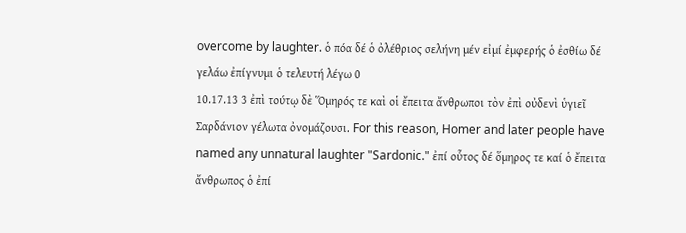overcome by laughter. ὁ πόα δέ ὁ ὀλέθριος σελήνη μέν εἰμί ἐμφερής ὁ ἐσθίω δέ γελάω ἐπίγνυμι ὁ τελευτή λέγω 0
10.17.13 3 ἐπὶ τούτῳ δὲ Ὅμηρός τε καὶ οἱ ἔπειτα ἄνθρωποι τὸν ἐπὶ οὐδενὶ ὑγιεῖ Σαρδάνιον γέλωτα ὀνομάζουσι. For this reason, Homer and later people have named any unnatural laughter "Sardonic." ἐπί οὗτος δέ ὅμηρος τε καί ὁ ἔπειτα ἄνθρωπος ὁ ἐπί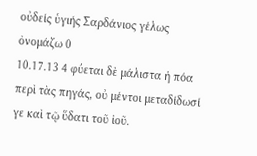οὐδείς ὑγιής Σαρδάνιος γέλως ὀνομάζω 0
10.17.13 4 φύεται δὲ μάλιστα ἡ πόα περὶ τὰς πηγάς, οὐ μέντοι μεταδίδωσί γε καὶ τῷ ὕδατι τοῦ ἰοῦ.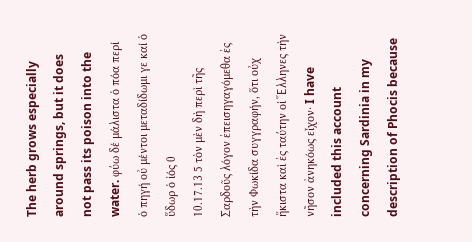The herb grows especially around springs, but it does not pass its poison into the water. φύω δέ μάλιστα ὁ πόα περί ὁ πηγή οὐ μέντοι μεταδίδωμι γε καί ὁ ὕδωρ ὁ ἰός 0
10.17.13 5 τὸν μὲν δὴ περὶ τῆς Σαρδοῦς λόγον ἐπεισηγαγόμεθα ἐς τὴν Φωκίδα συγγραφήν, ὅτι οὐχ ἥκιστα καὶ ἐς ταύτην οἱ Ἕλληνες τὴν νῆσον ἀνηκόως εἶχον· I have included this account concerning Sardinia in my description of Phocis because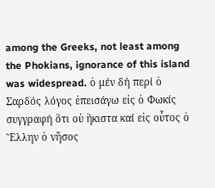among the Greeks, not least among the Phokians, ignorance of this island was widespread. ὁ μέν δή περί ὁ Σαρδός λόγος ἐπεισάγω εἰς ὁ Φωκίς συγγραφή ὅτι οὐ ἥκιστα καί εἰς οὗτος ὁ Ἕλλην ὁ νῆσος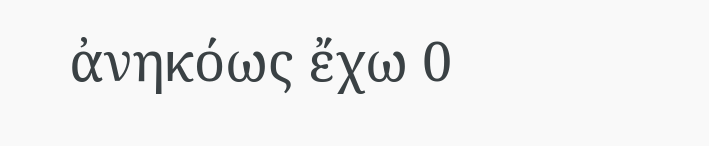ἀνηκόως ἔχω 0